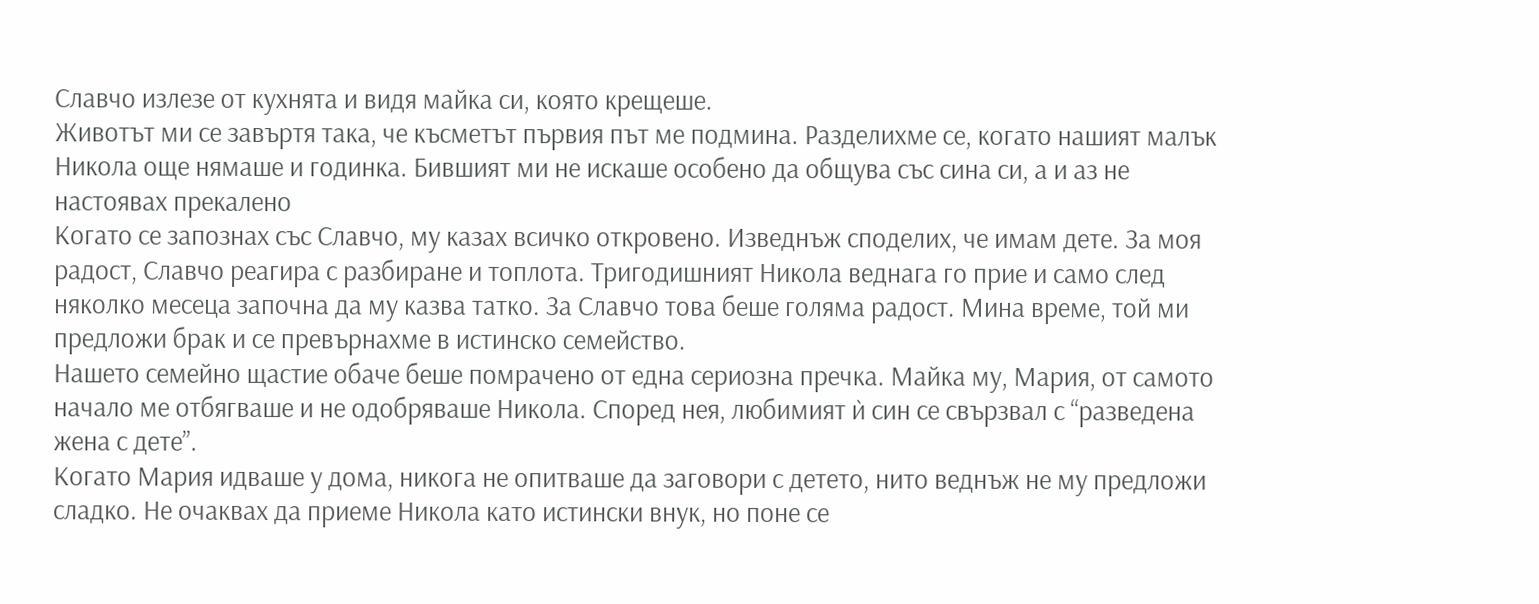Славчо излезе от кухнята и видя майка си, която крещеше.
Животът ми се завъртя така, че късметът първия път ме подмина. Разделихме се, когато нашият малък Никола още нямаше и годинка. Бившият ми не искаше особено да общува със сина си, а и аз не настоявах прекалено
Когато се запознах със Славчо, му казах всичко откровено. Изведнъж споделих, че имам дете. За моя радост, Славчо реагира с разбиране и топлота. Тригодишният Никола веднага го прие и само след няколко месеца започна да му казва татко. За Славчо това беше голяма радост. Мина време, той ми предложи брак и се превърнахме в истинско семейство.
Нашето семейно щастие обаче беше помрачено от една сериозна пречка. Майка му, Мария, от самото начало ме отбягваше и не одобряваше Никола. Според нея, любимият ѝ син се свързвал с “разведена жена с дете”.
Когато Мария идваше у дома, никога не опитваше да заговори с детето, нито веднъж не му предложи сладко. Не очаквах да приеме Никола като истински внук, но поне се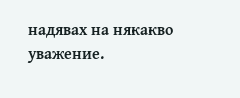надявах на някакво уважение.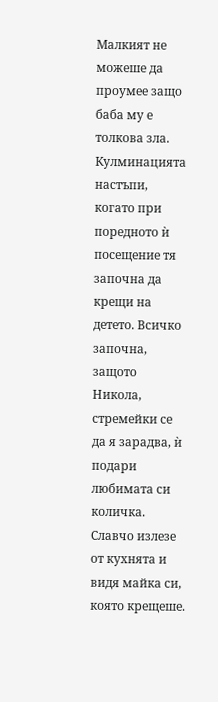Малкият не можеше да проумее защо баба му е толкова зла. Кулминацията настъпи, когато при поредното ѝ посещение тя започна да крещи на детето. Всичко започна, защото Никола, стремейки се да я зарадва, ѝ подари любимата си количка.
Славчо излезе от кухнята и видя майка си, която крещеше.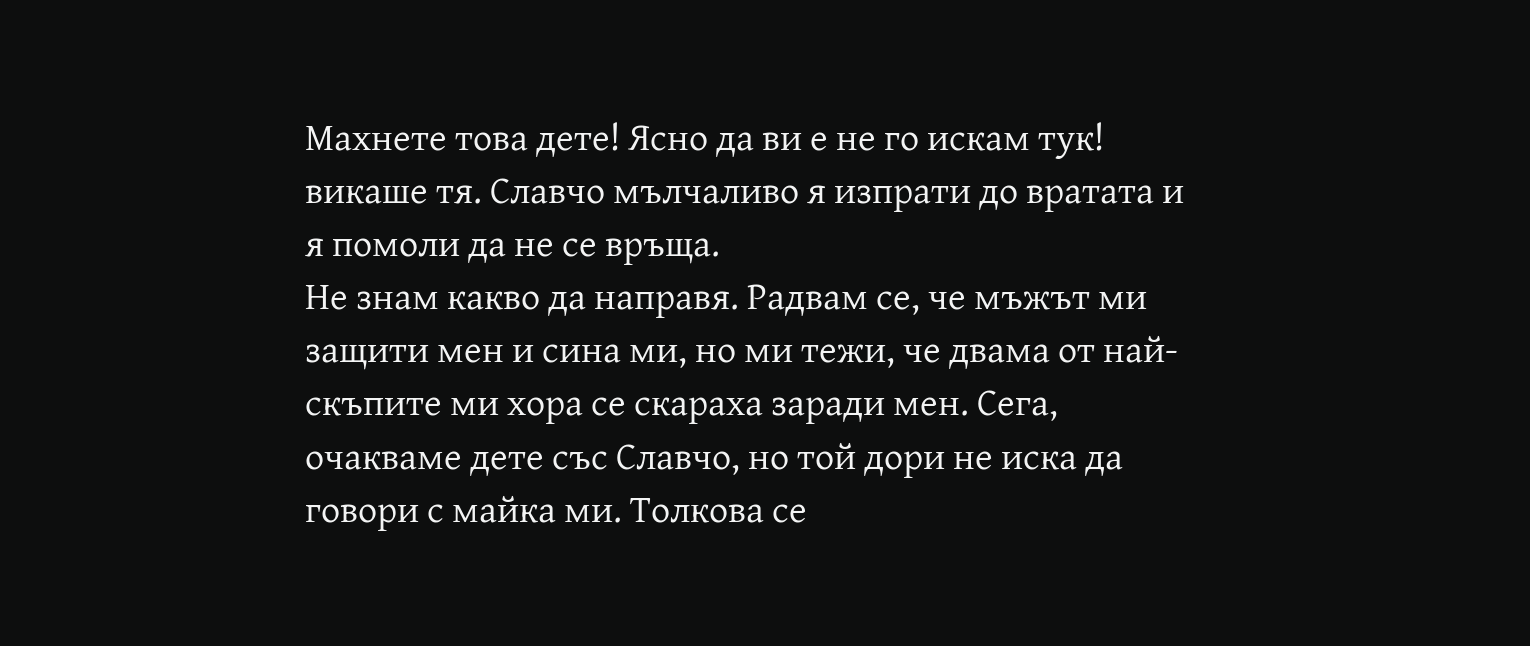Махнете това дете! Ясно да ви е не го искам тук! викаше тя. Славчо мълчаливо я изпрати до вратата и я помоли да не се връща.
Не знам какво да направя. Радвам се, че мъжът ми защити мен и сина ми, но ми тежи, че двама от най-скъпите ми хора се скараха заради мен. Сега, очакваме дете със Славчо, но той дори не иска да говори с майка ми. Толкова се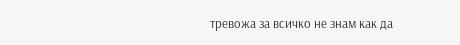тревожа за всичко не знам как да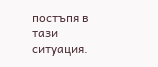постъпя в тази ситуация.